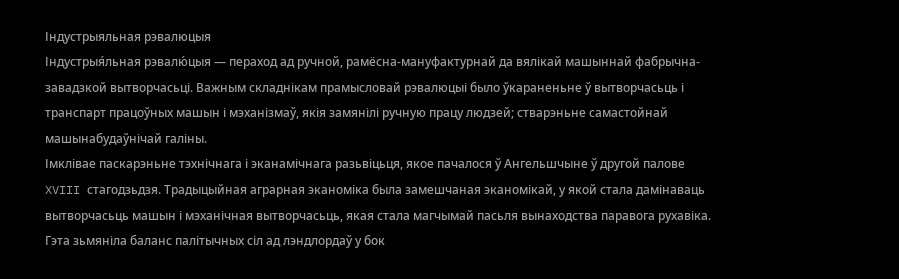Індустрыяльная рэвалюцыя
Індустрыя́льная рэвалю́цыя — пераход ад ручной, рамёсна-мануфактурнай да вялікай машыннай фабрычна-завадзкой вытворчасьці. Важным складнікам прамысловай рэвалюцыі было ўкараненьне ў вытворчасьць і транспарт працоўных машын і мэханізмаў, якія замянілі ручную працу людзей; стварэньне самастойнай машынабудаўнічай галіны.
Імклівае паскарэньне тэхнічнага і эканамічнага разьвіцьця, якое пачалося ў Ангельшчыне ў другой палове XVIII стагодзьдзя. Традыцыйная аграрная эканоміка была замешчаная эканомікай, у якой стала дамінаваць вытворчасьць машын і мэханічная вытворчасьць, якая стала магчымай пасьля вынаходства паравога рухавіка. Гэта зьмяніла баланс палітычных сіл ад лэндлордаў у бок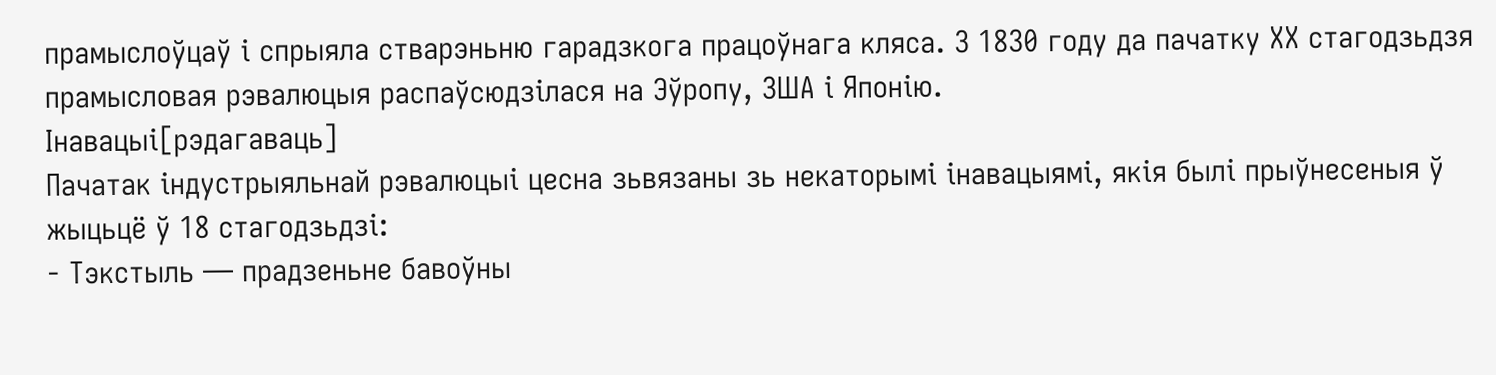прамыслоўцаў і спрыяла стварэньню гарадзкога працоўнага кляса. З 1830 году да пачатку ХХ стагодзьдзя прамысловая рэвалюцыя распаўсюдзілася на Эўропу, ЗША і Японію.
Інавацыі[рэдагаваць]
Пачатак індустрыяльнай рэвалюцыі цесна зьвязаны зь некаторымі інавацыямі, якія былі прыўнесеныя ў жыцьцё ў 18 стагодзьдзі:
- Тэкстыль — прадзеньне бавоўны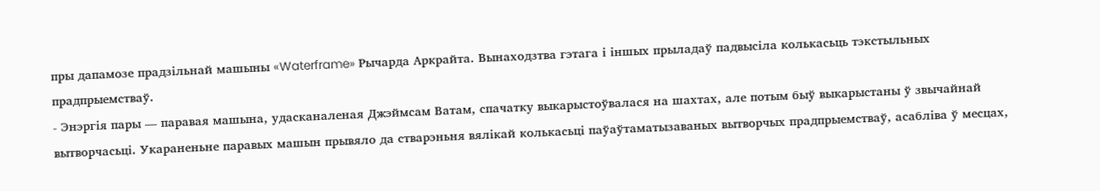пры дапамозе прадзільнай машыны «Waterframe» Рычарда Аркрайта. Вынаходзтва гэтага і іншых прыладаў падвысіла колькасьць тэкстыльных прадпрыемстваў.
- Энэргія пары — паравая машына, удасканаленая Джэймсам Ватам, спачатку выкарыстоўвалася на шахтах, але потым быў выкарыстаны ў звычайнай вытворчасьці. Укараненьне паравых машын прывяло да стварэньня вялікай колькасьці паўаўтаматызаваных вытворчых прадпрыемстваў, асабліва ў месцах,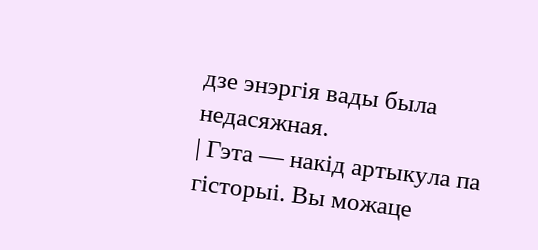дзе энэргія вады была недасяжная.
| Гэта — накід артыкула па гісторыі. Вы можаце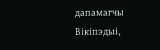дапамагчы Вікіпэдыі,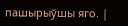пашырыўшы яго. |